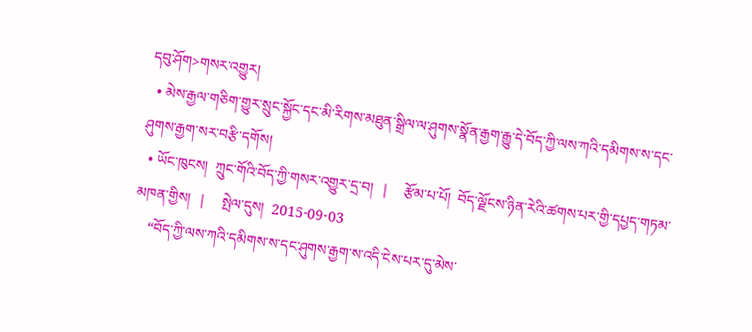དབུ་ཤོག>གསར་འགྱུར།
  • མེས་རྒྱལ་གཅིག་གྱུར་སྲུང་སྐྱོང་དང་མི་རིགས་མཐུན་སྒྲིལ་ལ་ཤུགས་སྣོན་རྒྱག་རྒྱུ་དེ་བོད་ཀྱི་ལས་ཀའི་དམིགས་ས་དང་ཤུགས་རྒྱག་སར་བརྩི་དགོས།
  • ཡོང་ཁུངས།  ཀྲུང་གོའི་བོད་ཀྱི་གསར་འགྱུར་དྲ་བ།   |     རྩོམ་པ་པོ།  བོད་ལྗོངས་ཉིན་རེའི་ཚགས་པར་གྱི་དཔྱད་གཏམ་མཁན་གྱིས།   |     སྤེལ་དུས།  2015-09-03
    “བོད་ཀྱི་ལས་ཀའི་དམིགས་ས་དང་ཤུགས་རྒྱག་ས་འདི་ངེས་པར་དུ་མེས་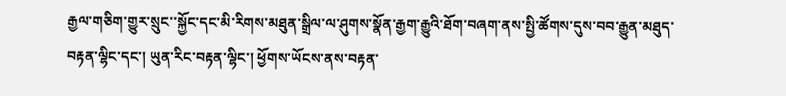རྒྱལ་གཅིག་གྱུར་སྲུང་་སྐྱོང་དང་མི་རིགས་མཐུན་སྒྲིལ་ལ་ཤུགས་སྣོན་རྒྱག་རྒྱུའི་ཐོག་བཞག་ནས་སྤྱི་ཚོགས་དུས་བབ་རྒྱུན་མཐུད་བརྟན་ལྷིང་དང་། ཡུན་རིང་བརྟན་ལྷིང་། ཕྱོགས་ཡོངས་ནས་བརྟན་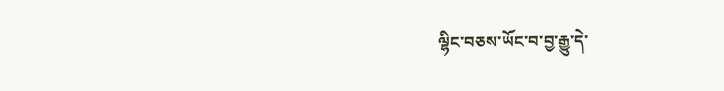ལྷིང་བཅས་ཡོང་བ་བྱ་རྒྱུ་དེ་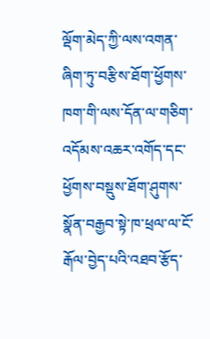ལྡོག་མེད་ཀྱི་ལས་འགན་ཞིག་ཏུ་བརྩིས་ཐོག་ཕྱོགས་ཁག་གི་ལས་དོན་ལ་གཅིག་འདོམས་འཆར་འགོད་དང་ཕྱོགས་བསྡུས་ཐོག་ཤུགས་སྣོན་བརྒྱབ་སྟེ་ཁ་ཕྲལ་ལ་ངོ་རྒོལ་བྱེད་པའི་འཐབ་རྩོད་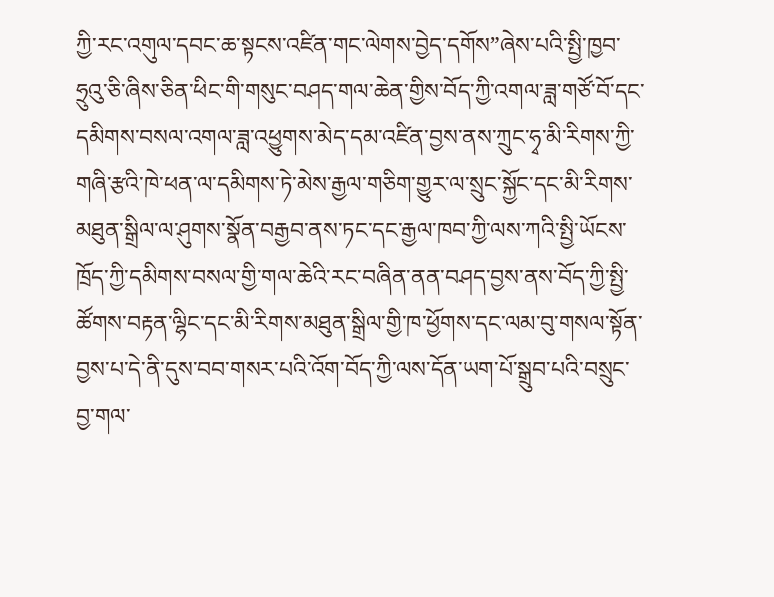ཀྱི་རང་འགུལ་དབང་ཆ་སྟངས་འཛིན་གང་ལེགས་བྱེད་དགོས”ཞེས་པའི་སྤྱི་ཁྱབ་ཧྲུའུ་ཅི་ཞིས་ཅིན་ཕིང་གི་གསུང་བཤད་གལ་ཆེན་གྱིས་བོད་ཀྱི་འགལ་ཟླ་གཙོ་བོ་དང་དམིགས་བསལ་འགལ་ཟླ་འཕྱུགས་མེད་དམ་འཛིན་བྱས་ནས་ཀྲུང་ཧྭ་མི་རིགས་ཀྱི་གཞི་རྩའི་ཁེ་ཕན་ལ་དམིགས་ཏེ་མེས་རྒྱལ་གཅིག་གྱུར་ལ་སྲུང་སྐྱོང་དང་མི་རིགས་མཐུན་སྒྲིལ་ལ་ཤུགས་སྣོན་བརྒྱབ་ནས་ཏང་དང་རྒྱལ་ཁབ་ཀྱི་ལས་ཀའི་སྤྱི་ཡོངས་ཁྲོད་ཀྱི་དམིགས་བསལ་གྱི་གལ་ཆེའི་རང་བཞིན་ནན་བཤད་བྱས་ནས་བོད་ཀྱི་སྤྱི་ཚོགས་བརྟན་ལྷིང་དང་མི་རིགས་མཐུན་སྒྲིལ་གྱི་ཁ་ཕྱོགས་དང་ལམ་བུ་གསལ་སྟོན་བྱས་པ་དེ་ནི་དུས་བབ་གསར་པའི་འོག་བོད་ཀྱི་ལས་དོན་ཡག་པོ་སྒྲུབ་པའི་བསྲུང་བྱ་གལ་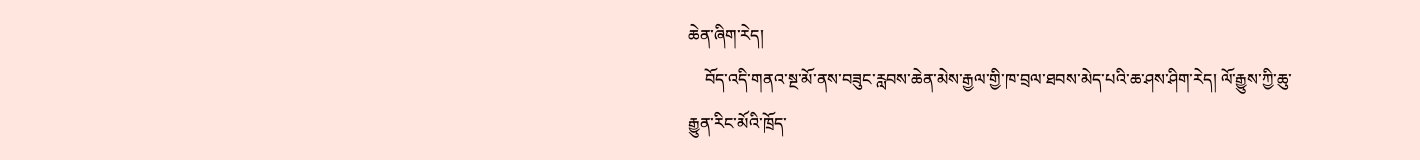ཆེན་ཞིག་རེད།
    བོད་འདི་གནའ་སྔ་མོ་ནས་བཟུང་རླབས་ཆེན་མེས་རྒྱལ་གྱི་ཁ་བྲལ་ཐབས་མེད་པའི་ཆ་ཤས་ཤིག་རེད། ལོ་རྒྱུས་ཀྱི་ཆུ་རྒྱུན་རིང་མོའི་ཁྲོད་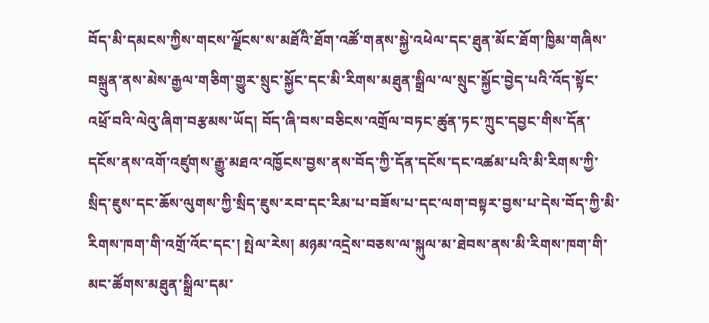བོད་མི་དམངས་ཀྱིས་གངས་ལྗོངས་ས་མཐོའི་ཐོག་འཚོ་གནས་སྐྱེ་འཕེལ་དང་ཐུན་མོང་ཐོག་ཁྱིམ་གཞིས་བསྐྲུན་ནས་མེས་རྒྱལ་གཅིག་གྱུར་སྲུང་སྐྱོང་དང་མི་རིགས་མཐུན་སྒྲིལ་ལ་སྲུང་སྐྱོང་བྱེད་པའི་འོད་སྟོང་འཕྲོ་བའི་ལེའུ་ཞིག་བརྩམས་ཡོད། བོད་ཞི་བས་བཅིངས་འགྲོལ་བཏང་ཚུན་ཏང་ཀྲུང་དབྱང་གིས་དོན་དངོས་ནས་འགོ་འཛུགས་རྒྱུ་མཐའ་འཁྱོངས་བྱས་ནས་བོད་ཀྱི་དོན་དངོས་དང་འཚམ་པའི་མི་རིགས་ཀྱི་སྲིད་ཇུས་དང་ཆོས་ལུགས་ཀྱི་སྲིད་ཇུས་རབ་དང་རིམ་པ་བཟོས་པ་དང་ལག་བསྟར་བྱས་པ་དེས་བོད་ཀྱི་མི་རིགས་ཁག་གི་འགྲོ་འོང་དང་། སྤེལ་རེས། མཉམ་འདྲེས་བཅས་ལ་སྐུལ་མ་ཐེབས་ནས་མི་རིགས་ཁག་གི་མང་ཚོགས་མཐུན་སྒྲིལ་དམ་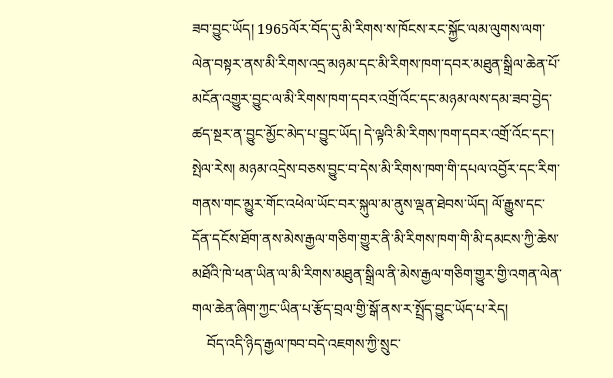ཟབ་བྱུང་ཡོད། 1965ལོར་བོད་དུ་མི་རིགས་ས་ཁོངས་རང་སྐྱོང་ལམ་ལུགས་ལག་ལེན་བསྟར་ནས་མི་རིགས་འདྲ་མཉམ་དང་མི་རིགས་ཁག་དབར་མཐུན་སྒྲིལ་ཆེན་པོ་མངོན་འགྱུར་བྱུང་ལ་མི་རིགས་ཁག་དབར་འགྲོ་འོང་དང་མཉམ་ལས་དམ་ཟབ་བྱེད་ཚད་སྔར་ན་བྱུང་མྱོང་མེད་པ་བྱུང་ཡོད། དེ་ལྟའི་མི་རིགས་ཁག་དབར་འགྲོ་འོང་དང་། སྤེལ་རེས། མཉམ་འདྲེས་བཅས་བྱུང་བ་དེས་མི་རིགས་ཁག་གི་དཔལ་འབྱོར་དང་རིག་གནས་གང་མྱུར་གོང་འཕེལ་ཡོང་བར་སྐུལ་མ་ནུས་ལྡན་ཐེབས་ཡོད། ལོ་རྒྱུས་དང་དོན་དངོས་ཐོག་ནས་མེས་རྒྱལ་གཅིག་གྱུར་ནི་མི་རིགས་ཁག་གི་མི་དམངས་ཀྱི་ཆེས་མཐོའི་ཁེ་ཕན་ཡིན་ལ་མི་རིགས་མཐུན་སྒྲིལ་ནི་མེས་རྒྱལ་གཅིག་གྱུར་གྱི་འགན་ལེན་གལ་ཆེན་ཞིག་ཀྱང་ཡིན་པ་རྩོད་བྲལ་གྱི་སྒོ་ནས་ར་སྤྲོད་བྱུང་ཡོད་པ་རེད།
    བོད་འདི་ཉིད་རྒྱལ་ཁབ་བདེ་འཇགས་ཀྱི་སྲུང་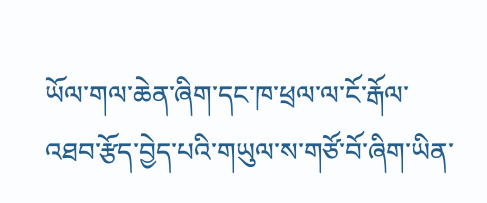ཡོལ་གལ་ཆེན་ཞིག་དང་ཁ་ཕྲལ་ལ་ངོ་རྒོལ་འཐབ་རྩོད་བྱེད་པའི་གཡུལ་ས་གཙོ་བོ་ཞིག་ཡིན་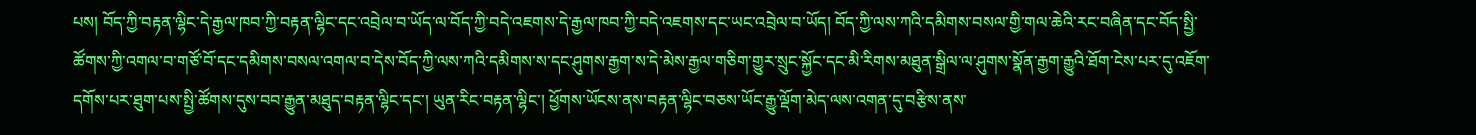པས། བོད་ཀྱི་བརྟན་ལྷིང་དེ་རྒྱལ་ཁབ་ཀྱི་བརྟན་ལྷིང་དང་འབྲེལ་བ་ཡོད་ལ་བོད་ཀྱི་བདེ་འཇགས་དེ་རྒྱལ་ཁབ་ཀྱི་བདེ་འཇགས་དང་ཡང་འབྲེལ་བ་ཡོད། བོད་ཀྱི་ལས་ཀའི་དམིགས་བསལ་གྱི་གལ་ཆེའི་རང་བཞིན་དང་བོད་སྤྱི་ཚོགས་ཀྱི་འགལ་བ་གཙོ་བོ་དང་དམིགས་བསལ་འགལ་བ་དེས་བོད་ཀྱི་ལས་ཀའི་དམིགས་ས་དང་ཤུགས་རྒྱག་ས་དེ་མེས་རྒྱལ་གཅིག་གྱུར་སྲུང་སྐྱོང་དང་མི་རིགས་མཐུན་སྒྲིལ་ལ་ཤུགས་སྣོན་རྒྱག་རྒྱུའི་ཐོག་ངེས་པར་དུ་འཇོག་དགོས་པར་ཐུག་པས་སྤྱི་ཚོགས་དུས་བབ་རྒྱུན་མཐུད་བརྟན་ལྷིང་དང་། ཡུན་རིང་བརྟན་ལྷིང་། ཕྱོགས་ཡོངས་ནས་བརྟན་ལྷིང་བཅས་ཡོང་རྒྱུ་ལྡོག་མེད་ལས་འགན་དུ་བརྩིས་ནས་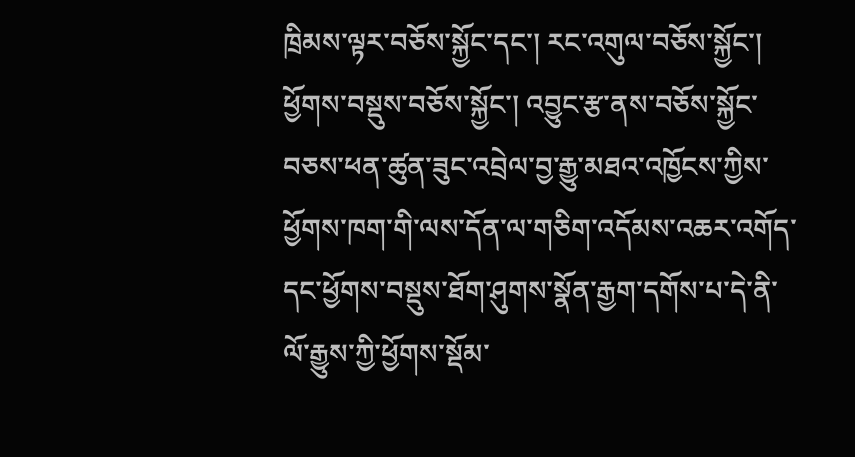ཁྲིམས་ལྟར་བཅོས་སྐྱོང་དང་། རང་འགུལ་བཅོས་སྐྱོང་། ཕྱོགས་བསྡུས་བཅོས་སྐྱོང་། འབྱུང་རྩ་ནས་བཅོས་སྐྱོང་བཅས་ཕན་ཚུན་ཟུང་འབྲེལ་བྱ་རྒྱུ་མཐའ་འཁྱོངས་ཀྱིས་ཕྱོགས་ཁག་གི་ལས་དོན་ལ་གཅིག་འདོམས་འཆར་འགོད་དང་ཕྱོགས་བསྡུས་ཐོག་ཤུགས་སྣོན་རྒྱག་དགོས་པ་དེ་ནི་ལོ་རྒྱུས་ཀྱི་ཕྱོགས་སྡོམ་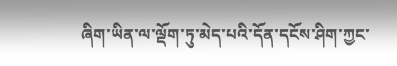ཞིག་ཡིན་ལ་ལྡོག་ཏུ་མེད་པའི་དོན་དངོས་ཤིག་ཀྱང་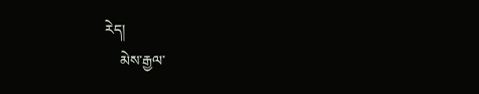རེད།
    མེས་རྒྱལ་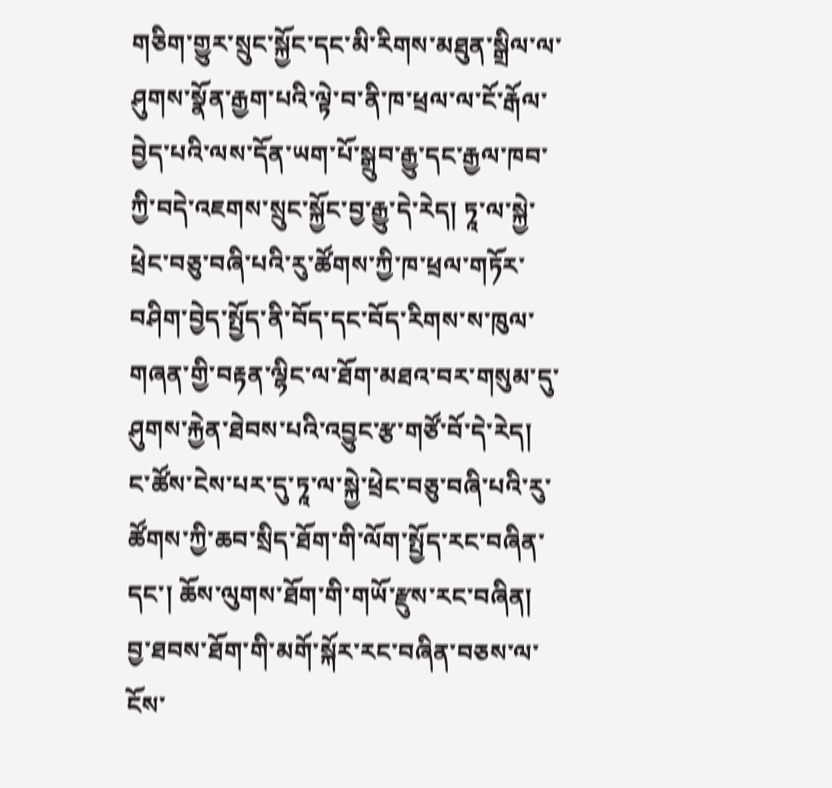གཅིག་གྱུར་སྲུང་སྐྱོང་དང་མི་རིགས་མཐུན་སྒྲིལ་ལ་ཤུགས་སྣོན་རྒྱག་པའི་ལྟེ་བ་ནི་ཁ་ཕྲལ་ལ་ངོ་རྒོལ་བྱེད་པའི་ལས་དོན་ཡག་པོ་སྒྲུབ་རྒྱུ་དང་རྒྱལ་ཁབ་ཀྱི་བདེ་འཇགས་སྲུང་སྐྱོང་བྱ་རྒྱུ་དེ་རེད། ཏཱ་ལ་སྐྱེ་ཕྲེང་བཅུ་བཞི་པའི་རུ་ཚོགས་ཀྱི་ཁ་ཕྲལ་གཏོར་བཤིག་བྱེད་སྤྱོད་ནི་བོད་དང་བོད་རིགས་ས་ཁུལ་གཞན་གྱི་བརྟན་ལྷིང་ལ་ཐོག་མཐའ་བར་གསུམ་དུ་ཤུགས་རྐྱེན་ཐེབས་པའི་འབྱུང་རྩ་གཙོ་བོ་དེ་རེད། ང་ཚོས་ངེས་པར་དུ་ཏཱ་ལ་སྐྱེ་ཕྲེང་བཅུ་བཞི་པའི་རུ་ཚོགས་ཀྱི་ཆབ་སྲིད་ཐོག་གི་ལོག་སྤྱོད་རང་བཞིན་དང་། ཆོས་ལུགས་ཐོག་གི་གཡོ་རྫུས་རང་བཞིན། བྱ་ཐབས་ཐོག་གི་མགོ་སྐོར་རང་བཞིན་བཅས་ལ་ངོས་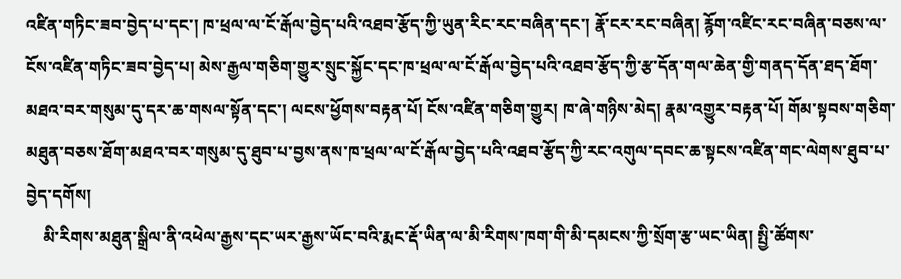འཛིན་གཏིང་ཟབ་བྱེད་པ་དང་། ཁ་ཕྲལ་ལ་ངོ་རྒོལ་བྱེད་པའི་འཐབ་རྩོད་ཀྱི་ཡུན་རིང་རང་བཞིན་དང་། རྣོ་ངར་རང་བཞིན། རྙོག་འཛིང་རང་བཞིན་བཅས་ལ་ངོས་འཛིན་གཏིང་ཟབ་བྱེད་པ། མེས་རྒྱལ་གཅིག་གྱུར་སྲུང་སྐྱོང་དང་ཁ་ཕྲལ་ལ་ངོ་རྒོལ་བྱེད་པའི་འཐབ་རྩོད་ཀྱི་རྩ་དོན་གལ་ཆེན་གྱི་གནད་དོན་ཐད་ཐོག་མཐའ་བར་གསུམ་དུ་དར་ཆ་གསལ་སྟོན་དང་། ལངས་ཕྱོགས་བརྟན་པོ། ངོས་འཛིན་གཅིག་གྱུར། ཁ་ཞེ་གཉིས་མེད། རྣམ་འགྱུར་བརྟན་པོ། གོམ་སྟབས་གཅིག་མཐུན་བཅས་ཐོག་མཐའ་བར་གསུམ་དུ་ཐུབ་པ་བྱས་ནས་ཁ་ཕྲལ་ལ་ངོ་རྒོལ་བྱེད་པའི་འཐབ་རྩོད་ཀྱི་རང་འགུལ་དབང་ཆ་སྟངས་འཛིན་གང་ལེགས་ཐུབ་པ་བྱེད་དགོས།
    མི་རིགས་མཐུན་སྒྲིལ་ནི་འཕེལ་རྒྱས་དང་ཡར་རྒྱས་ཡོང་བའི་རྨང་རྡོ་ཡིན་ལ་མི་རིགས་ཁག་གི་མི་དམངས་ཀྱི་སྲོག་རྩ་ཡང་ཡིན། སྤྱི་ཚོགས་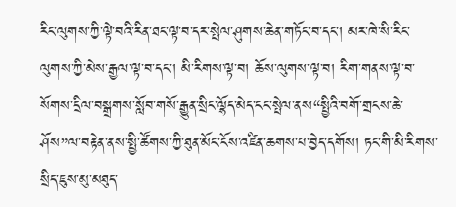རིང་ལུགས་ཀྱི་ལྟེ་བའི་རིན་ཐང་ལྟ་བ་དར་སྤེལ་ཤུགས་ཆེན་གཏོང་བ་དང་། མར་ཁེ་སི་རིང་ལུགས་ཀྱི་མེས་རྒྱལ་ལྟ་བ་དང་། མི་རིགས་ལྟ་བ། ཆོས་ལུགས་ལྟ་བ། རིག་གནས་ལྟ་བ་སོགས་དྲིལ་བསྒྲགས་སློབ་གསོ་རྒྱུན་སྲིང་ལྷོད་མེད་ངང་སྤེལ་ནས“སྤྱིའི་བགོ་གྲངས་ཆེ་ཤོས”ལ་བརྟེན་ནས་སྤྱི་ཚོགས་ཀྱི་ཐུན་མོང་ངོས་འཛིན་ཆགས་པ་བྱེད་དགོས། ཏང་གི་མི་རིགས་སྲིད་ཇུས་མུ་མཐུད་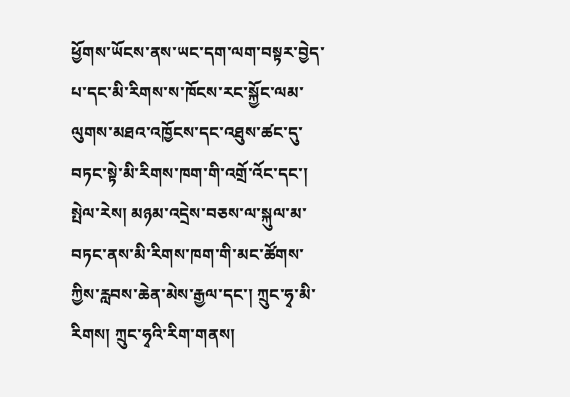ཕྱོགས་ཡོངས་ནས་ཡང་དག་ལག་བསྟར་བྱེད་པ་དང་མི་རིགས་ས་ཁོངས་རང་སྐྱོང་ལམ་ལུགས་མཐའ་འཁྱོངས་དང་འཐུས་ཚང་དུ་བཏང་སྟེ་མི་རིགས་ཁག་གི་འགྲོ་འོང་དང་། སྤེལ་རེས། མཉམ་འདྲེས་བཅས་ལ་སྐུལ་མ་བཏང་ནས་མི་རིགས་ཁག་གི་མང་ཚོགས་ཀྱིས་རླབས་ཆེན་མེས་རྒྱལ་དང་། ཀྲུང་ཧྭ་མི་རིགས། ཀྲུང་ཧྭའི་རིག་གནས།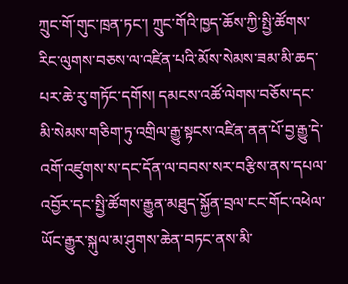ཀྲུང་གོ་གུང་ཁྲན་ཏང་། ཀྲུང་གོའི་ཁྱད་ཆོས་ཀྱི་སྤྱི་ཚོགས་རིང་ལུགས་བཅས་ལ་འཛིན་པའི་མོས་སེམས་ཟམ་མི་ཆད་པར་ཆེ་རུ་གཏོང་དགོས། དམངས་འཚོ་ལེགས་བཅོས་དང་མི་སེམས་གཅིག་ཏུ་འགྲིལ་རྒྱུ་སྟངས་འཛིན་ནན་པོ་བྱ་རྒྱུ་དེ་འགོ་འཛུགས་ས་དང་དོན་ལ་བབས་སར་བརྩིས་ནས་དཔལ་འབྱོར་དང་སྤྱི་ཚོགས་རྒྱུན་མཐུད་སྐྱོན་བྲལ་ངང་གོང་འཕེལ་ཡོང་རྒྱུར་སྐུལ་མ་ཤུགས་ཆེན་བཏང་ནས་མི་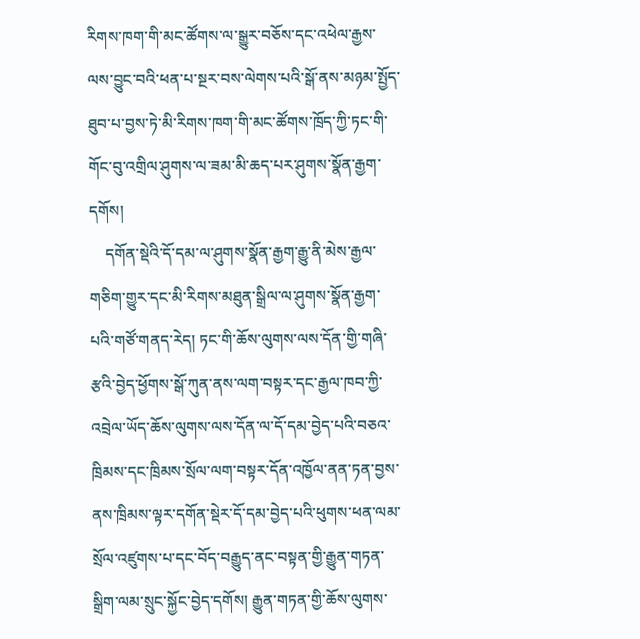རིགས་ཁག་གི་མང་ཚོགས་ལ་སྒྱུར་བཅོས་དང་འཕེལ་རྒྱས་ལས་བྱུང་བའི་ཕན་པ་སྔར་བས་ལེགས་པའི་སྒོ་ནས་མཉམ་སྤྱོད་ཐུབ་པ་བྱས་ཏེ་མི་རིགས་ཁག་གི་མང་ཚོགས་ཁྲོད་ཀྱི་ཏང་གི་གོང་བུ་འགྲིལ་ཤུགས་ལ་ཟམ་མི་ཆད་པར་ཤུགས་སྣོན་རྒྱག་དགོས།
    དགོན་སྡེའི་དོ་དམ་ལ་ཤུགས་སྣོན་རྒྱག་རྒྱུ་ནི་མེས་རྒྱལ་གཅིག་གྱུར་དང་མི་རིགས་མཐུན་སྒྲིལ་ལ་ཤུགས་སྣོན་རྒྱག་པའི་གཙོ་གནད་རེད། ཏང་གི་ཆོས་ལུགས་ལས་དོན་གྱི་གཞི་རྩའི་བྱེད་ཕྱོགས་སྒོ་ཀུན་ནས་ལག་བསྟར་དང་རྒྱལ་ཁབ་ཀྱི་འབྲེལ་ཡོད་ཆོས་ལུགས་ལས་དོན་ལ་དོ་དམ་བྱེད་པའི་བཅའ་ཁྲིམས་དང་ཁྲིམས་སྲོལ་ལག་བསྟར་དོན་འཁྱོལ་ནན་ཏན་བྱས་ནས་ཁྲིམས་ལྟར་དགོན་སྡེར་དོ་དམ་བྱེད་པའི་ཕུགས་ཕན་ལམ་སྲོལ་འཛུགས་པ་དང་བོད་བརྒྱུད་ནང་བསྟན་གྱི་རྒྱུན་གཏན་སྒྲིག་ལམ་སྲུང་སྐྱོང་བྱེད་དགོས། རྒྱུན་གཏན་གྱི་ཆོས་ལུགས་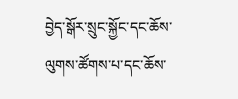བྱེད་སྒོར་སྲུང་སྐྱོང་དང་ཆོས་ལུགས་ཚོགས་པ་དང་ཆོས་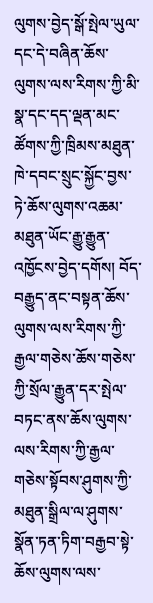ལུགས་བྱེད་སྒོ་སྤེལ་ཡུལ་དང་དེ་བཞིན་ཆོས་ལུགས་ལས་རིགས་ཀྱི་མི་སྣ་དང་དད་ལྡན་མང་ཚོགས་ཀྱི་ཁྲིམས་མཐུན་ཁེ་དབང་སྲུང་སྐྱོང་བྱས་ཏེ་ཆོས་ལུགས་འཆམ་མཐུན་ཡོང་རྒྱུ་རྒྱུན་འཁྱོངས་བྱེད་དགོས། བོད་བརྒྱུད་ནང་བསྟན་ཆོས་ལུགས་ལས་རིགས་ཀྱི་རྒྱལ་གཅེས་ཆོས་གཅེས་ཀྱི་སྲོལ་རྒྱུན་དར་སྤེལ་བཏང་ནས་ཆོས་ལུགས་ལས་རིགས་ཀྱི་རྒྱལ་གཅེས་སྟོབས་ཤུགས་ཀྱི་མཐུན་སྒྲིལ་ལ་ཤུགས་སྣོན་ཏན་ཏིག་བརྒྱབ་སྟེ་ཆོས་ལུགས་ལས་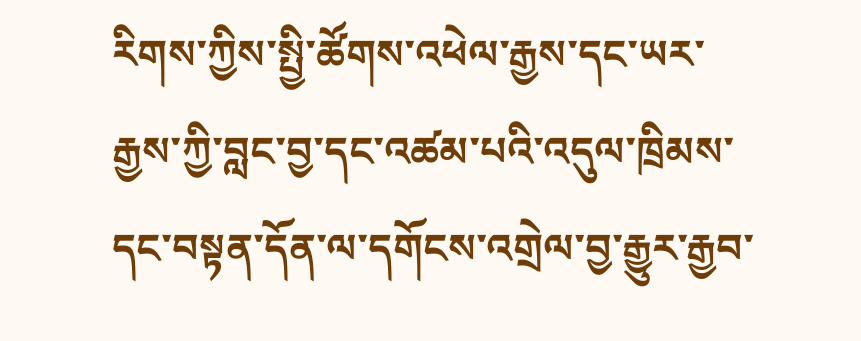རིགས་ཀྱིས་སྤྱི་ཚོགས་འཕེལ་རྒྱས་དང་ཡར་རྒྱས་ཀྱི་བླང་བྱ་དང་འཚམ་པའི་འདུལ་ཁྲིམས་དང་བསྟན་དོན་ལ་དགོངས་འགྲེལ་བྱ་རྒྱུར་རྒྱབ་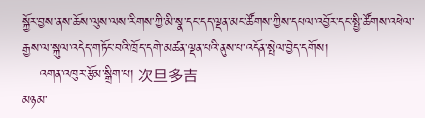སྐྱོར་བྱས་ནས་ཆོས་ལུས་ལས་རིགས་ཀྱི་མི་སྣ་དང་དད་ལྡན་མང་ཚོགས་ཀྱིས་དཔལ་འབྱོར་དང་སྤྱི་ཚོགས་འཕེལ་རྒྱས་ལ་སྐུལ་འདེད་གཏོང་བའི་ཁྲོད་དགེ་མཚན་ལྡན་པའི་ནུས་པ་འདོན་སྤེལ་བྱེད་དགོས།
    འགན་འཁུར་རྩོམ་སྒྲིག་པ། 次旦多吉
མཉམ་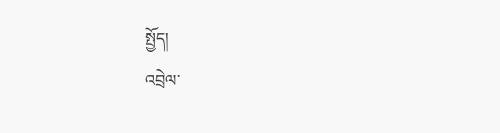སྤྱོད།
འབྲེལ་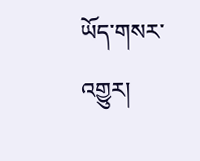ཡོད་གསར་འགྱུར།